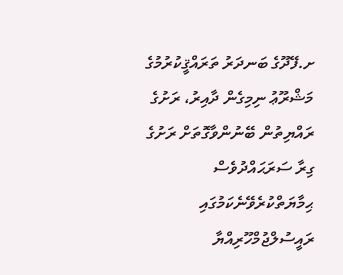ށ.ފޭދޫގެ ބަނދަރު ތަރައްޤީކުރުމުގެ މަޝްރޫޢު ނިމިގެން ދާއިރު، ރަށުގެ ރައްޔިތުން ބޭނުންވާގޮތަށް ރަށުގެ ގިރާ ސަރަޙައްދުވެސް ޙިމާޔަތްކުރެވޭނެކަމުގައި ރައީސުލްޖުމްހޫރިއްޔާ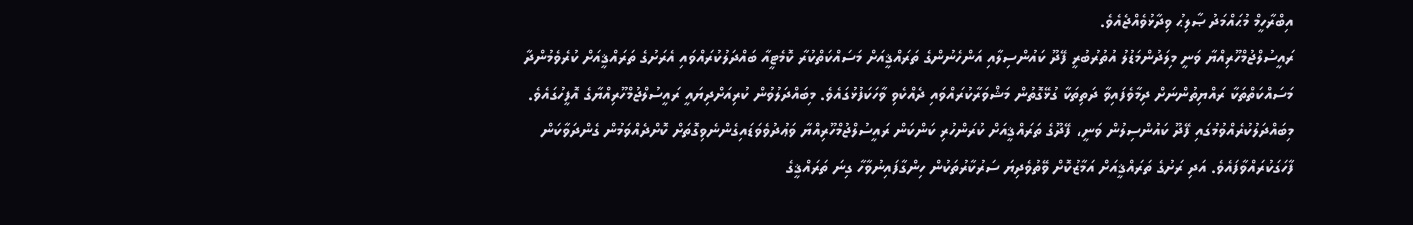އިބްރާހީމް މުޙައްމަދު ޞާލިޙު ވިދާޅުވެއްޖެއެވެ.
ރައީސުލްޖުމްހޫރިއްޔާ ވަނީ މިލަދުންމަޑުލު އުތުރުބުރީ ފޭދޫ ކައުންސިލާއި އަންހެނުންގެ ތަރައްޤީއަށް މަސައްކަތްކުރާ ކޮމެޓީއާ ބައްދަލުކުރައްވައި އެރަށުގެ ތަރައްޤީއަށް ކުރެވެމުންދާ މަސައްކަތްތަކާ ރައްޔިތުންނަށް ދިމާވެފައިވާ ދަތިތަކާ ގުޅޭގޮތުން މަޝްވަރާކުރައްވައި ދެއްކެވި ވާހަކަފުޅުގައެވެ. މިބައްދަލުވުން ކުރިއަށްދިޔައީ ރައީސުލްޖުމްހޫރިއްޔާގެ އޮފީހުގައެވެ.
މިބައްދަލުކުރެއްވުމުގައި ފޭދޫ ކައުންސިލުން ވަނީ، ފޭދޫގެ ތަރައްޤީއަށް ކުރަންހުރި ކަންކަން ރައީސުލްޖުމްހޫރިއްޔާ ވަޢުދުވެވަޑައިގެންނެވިގޮތަށް ކޮށްދެއްވަމުން ގެންދަވާކަން ފާހަގަކުރައްވާފައެވެ. އަދި ރަށުގެ ތަރައްޤީއަށް އަމާޒުކޮށް ވޭތުވެދިޔަ ސަރުކާރުތަކުން ހިންގާފައިނުވާހާ ގިނަ ތަރައްޤީގެ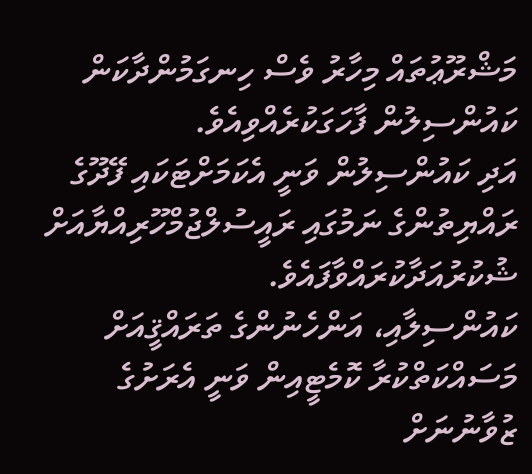މަޝްރޫޢުތައް މިހާރު ވެސް ހިނގަމުންދާކަން ކައުންސިލުން ފާހަގަކުރެއްވިއެވެ.
އަދި ކައުންސިލުން ވަނީ އެކަމަށްޓަކައި ފޭދޫގެ ރައްޔިތުންގެ ނަމުގައި ރައީސުލްޖުމްހޫރިއްޔާއަށް ޝުކުރުއަދާކުރައްވާފައެވެ.
ކައުންސިލާއި، އަންހެނުންގެ ތަރައްޤީއަށް މަސައްކަތްކުރާ ކޮމެޓީއިން ވަނީ އެރަށުގެ ޒުވާނުނަށް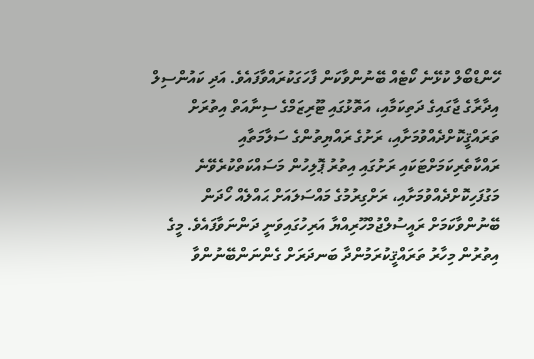ހޭންޑްބޯލް ކުޅޭނެ ކޯޓެއް ބޭނުންވާކަން ފާހަގަކުރައްވާފައެވެ. އަދި ކައުންސިލް އިދާރާގެ ޖާގައިގެ ދަތިކަމާއި، އަތޮޅުގައި ޓޫރިޒަމްގެ ސިނާއަތް އިތުރަށް ތަރައްޤީކޮށްދެއްވުމަށާއި، ރަށުގެ ރައްޔިތުންގެ ސަލާމަތާއި ރައްކާތެރިކަމަށްޓަކައި ރަށުގައި އިތުރު ޕޮލިހުން މަސައްކަތްކުރެވޭނެ މަގުފަހިކޮށްދެއްވުމަށާއި، ރަށްގިރުމުގެ މައްސަލައަށް ޙައްލެއް ހޯދަން ބޭނުންވާކަމަށް ރައީސުލްޖުމްހޫރިއްޔާ އަރިހުގައިވަނީ ދަންނަވާފައެވެ. މީގެ އިތުރުން މިހާރު ތަރައްޤީކުރަމުންދާ ބަނދަރަށް ގެންނަންބޭނުންވާ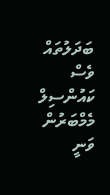ބަދަލުތައް ވެސް ކައުންސިލް މެމްބަރުން ވަނީ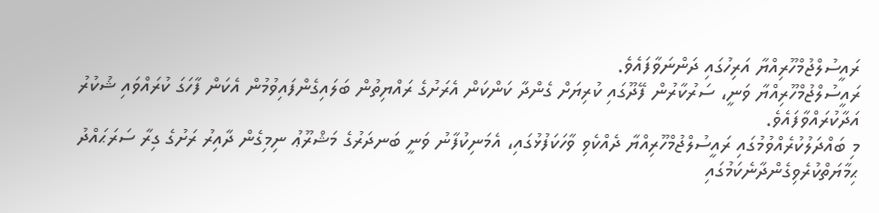ރައީސުލްޖުމްހޫރިއްޔާ އަރިހުގައި ދަންނަވާފައެވެ.
ރައީސުލްޖުމްހޫރިއްޔާ ވަނީ، ސަރުކާރުން ފޭދޫގައި ކުރިޔަށް ގެންދާ ކަންކަން އެރަށުގެ ރައްޔިތުން ބަލައިގެންފައިވުމުން އެކަން ފާހަގަ ކުރައްވައި ޝުކުރު އަދާކުރައްވާފައެވެ.
މި ބައްދަލުކުރެއްވުމުގައި ރައީސުލްޖުމްހޫރިއްޔާ ދެއްކެވި ވާހަކަފުޅުގައި، އެމަނިކުފާނު ވަނީ ބަނދަރުގެ މަޝްރޫޢު ނިމިގެން ދާއިރު ރަށުގެ ގިރާ ސަރަޙައްދު ޙިމާޔަތްކުރެވިގެންދާނެކަމުގައި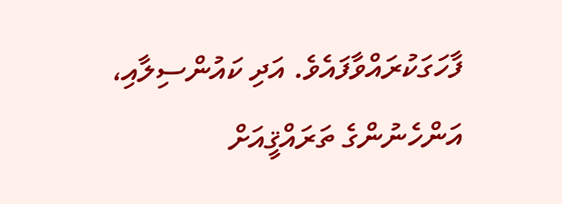ފާހަގަކުރައްވާފައެވެ. އަދި ކައުންސިލާއި، އަންހެނުންގެ ތަރައްޤީއަށް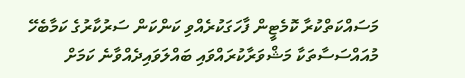މަސައްކަތްކުރާ ކޮމެޓީން ފާހަގަކުރެއްވި ކަންކަން ސަރުކާރުގެ ކަމާބެހޭ މުއައްސަސާތަކާ މަޝްވަރާކުރައްވައި ބައްލަވައިދެއްވާނެ ކަމަށް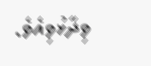ވިދާޅުވިއެވެ.